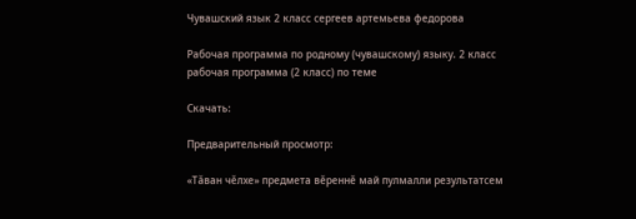Чувашский язык 2 класс сергеев артемьева федорова

Рабочая программа по родному (чувашскому) языку. 2 класс
рабочая программа (2 класс) по теме

Скачать:

Предварительный просмотр:

«Тăван чĕлхе» предмета вĕреннĕ май пулмалли результатсем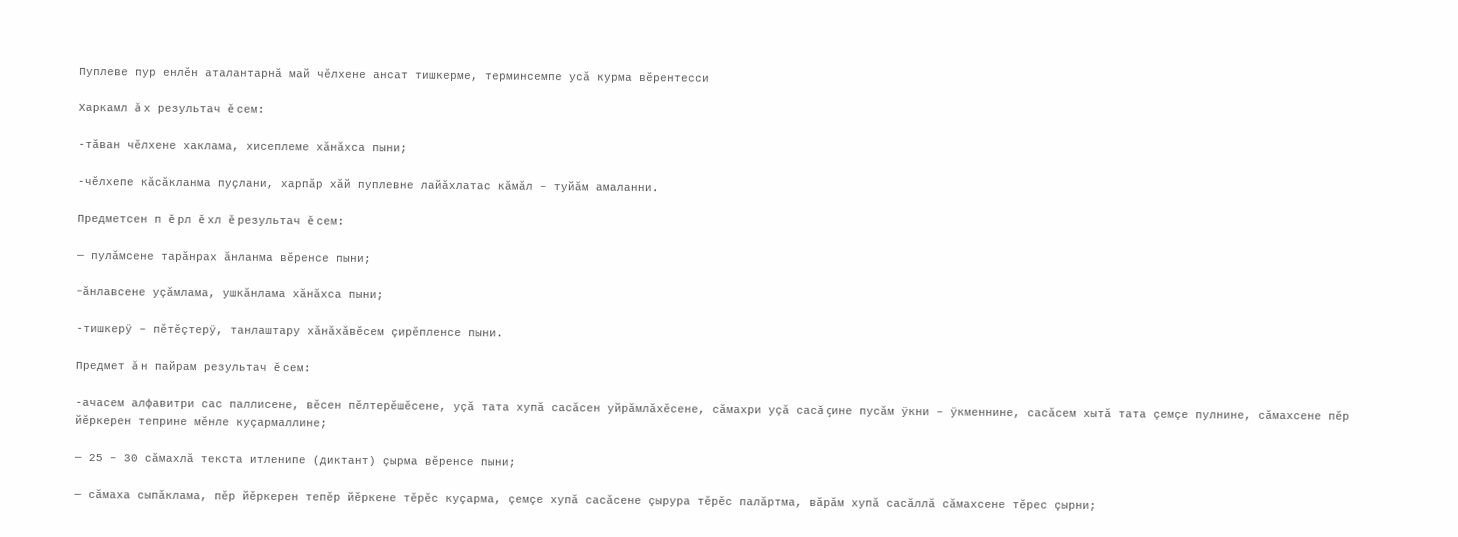Пуплеве пур енлĕн аталантарнă май чĕлхене ансат тишкерме, терминсемпе усă курма вĕрентесси

Харкамл ă х результач ĕ сем:

-тăван чĕлхене хаклама, хисеплеме хăнăхса пыни;

-чĕлхепе кăсăкланма пуçлани, харпăр хăй пуплевне лайăхлатас кăмăл – туйăм амаланни.

Предметсен п ĕ рл ĕ хл ĕ результач ĕ сем:

— пулăмсене тарăнрах ăнланма вĕренсе пыни;

-ăнлавсене уçăмлама, ушкăнлама хăнăхса пыни;

-тишкерÿ – пĕтĕçтерÿ, танлаштару хăнăхăвĕсем çирĕпленсе пыни.

Предмет ă н пайрам результач ĕ сем:

-ачасем алфавитри сас паллисене, вĕсен пĕлтерĕшĕсене, уçă тата хупă сасăсен уйрăмлăхĕсене, сăмахри уçă сасă çине пусăм ÿкни – ÿкменнине, сасăсем хытă тата çемçе пулнине, сăмахсене пĕр йĕркерен теприне мĕнле куçармаллине;

— 25 – 30 сăмахлă текста итленипе (диктант) çырма вĕренсе пыни;

— сăмаха сыпăклама, пĕр йĕркерен тепĕр йĕркене тĕрĕс куçарма, çемçе хупă сасăсене çырура тĕрĕс палăртма, вăрăм хупă сасăллă сăмахсене тĕрес çырни;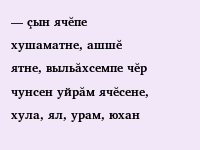— çын ячĕпе хушаматне, ашшĕ ятне, выльăхсемпе чĕр чунсен уйрăм ячĕсене, хула, ял, урам, юхан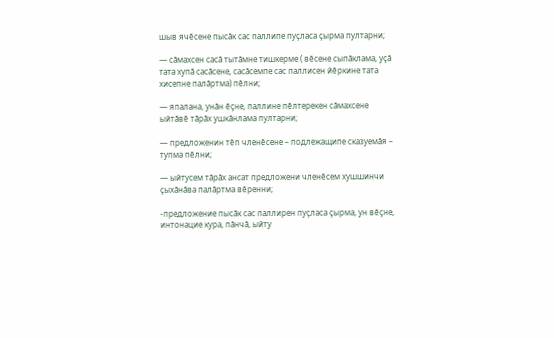шыв ячĕсене пысăк сас паллипе пуçласа çырма пултарни;

— сăмахсен сасă тытăмне тишкерме ( вĕсене сыпăклама, уçă тата хупă сасăсене, сасăсемпе сас паллисен йĕркине тата хисепне палăртма) пĕлни;

— япалана, унăн ĕçне, паллине пĕлтерекен сăмахсене ыйтăвĕ тăрăх ушкăнлама пултарни;

— предложенин тĕп членĕсене – подлежащипе сказуемăя – тупма пĕлни;

— ыйтусем тăрăх ансат предложени членĕсем хушшинчи çыхăнăва палăртма вĕренни;

-предложение пысăк сас паллирен пуçласа çырма, ун вĕçне, интонацие кура, пăнчă, ыйту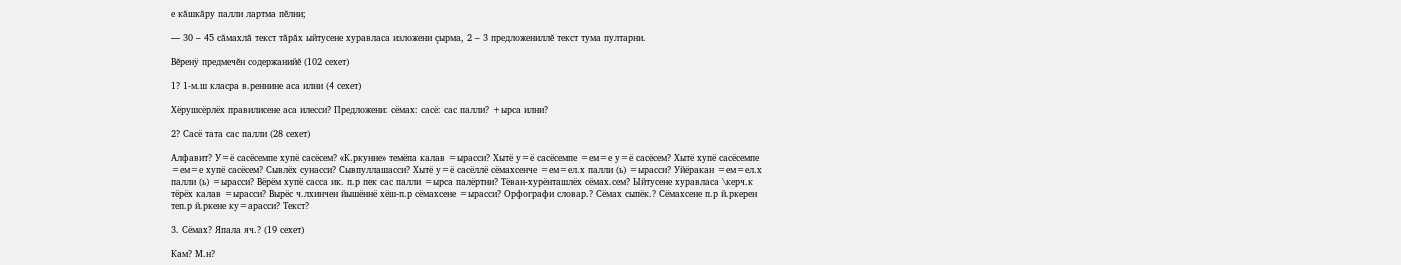е кăшкăру палли лартма пĕлни;

— 30 – 45 сăмахлă текст тăрăх ыйтусене хуравласа изложени çырма, 2 – 3 предложениллĕ текст тума пултарни.

Вĕренÿ предмечĕн содержанийĕ (102 сехет)

1? 1-м.ш класра в.реннине аса илни (4 сехет)

Хёрушсёрлёх правилисене аса илесси? Предложени: сёмах: сасё: сас палли? +ырса илни?

2? Сасё тата сас палли (28 сехет)

Алфавит? У=ё сасёсемпе хупё сасёсем? «К.ркунне» темёпа калав =ырасси? Хытё у=ё сасёсемпе =ем=е у=ё сасёсем? Хытё хупё сасёсемпе =ем=е хупё сасёсем? Сывлёх сунасси? Сывпуллашасси? Хытё у=ё сасёллё сёмахсенче =ем=ел.х палли (ь) =ырасси? Уйёракан =ем=ел.х палли (ь) =ырасси? Вёрём хупё сасса ик. п.р пек сас палли =ырса палёртни? Тёван-хурёнташлёх сёмах.сем? Ыйтусене хуравласа \керч.к тёрёх калав =ырасси? Вырёс ч.лхинчен йышённё хёш-п.р сёмахсене =ырасси? Орфографи словар.? Сёмах сыпёк.? Сёмахсене п.р й.ркерен теп.р й.ркене ку=арасси? Текст?

3. Сёмах? Япала яч.? (19 сехет)

Кам? М.н?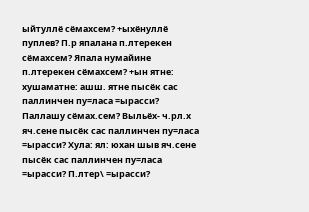ыйтуллё сёмахсем? +ыхёнуллё пуплев? П.р япалана п.лтерекен сёмахсем? Япала нумайине п.лтерекен сёмахсем? +ын ятне: хушаматне: ашш. ятне пысёк сас паллинчен пу=ласа =ырасси? Паллашу сёмах.сем? Выльёх- ч.рл.х яч.сене пысёк сас паллинчен пу=ласа =ырасси? Хула: ял: юхан шыв яч.сене пысёк сас паллинчен пу=ласа =ырасси? П.лтер\ =ырасси?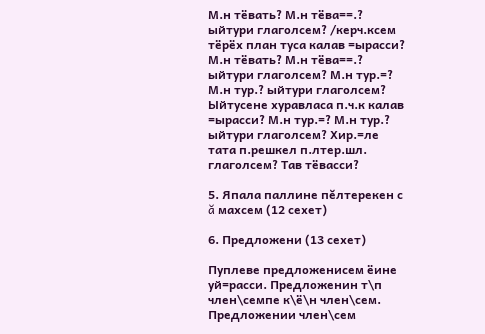М.н тёвать? М.н тёва==.? ыйтури глаголсем? /керч.ксем тёрёх план туса калав =ырасси? М.н тёвать? М.н тёва==.? ыйтури глаголсем? М.н тур.=? М.н тур.? ыйтури глаголсем? Ыйтусене хуравласа п.ч.к калав =ырасси? М.н тур.=? М.н тур.? ыйтури глаголсем? Хир.=ле тата п.решкел п.лтер.шл. глаголсем? Тав тёвасси?

5. Япала паллине пĕлтерекен с ă махсем (12 сехет)

6. Предложени (13 сехет)

Пуплеве предложенисем ёине уй=расси. Предложенин т\п член\семпе к\ё\н член\сем. Предложении член\сем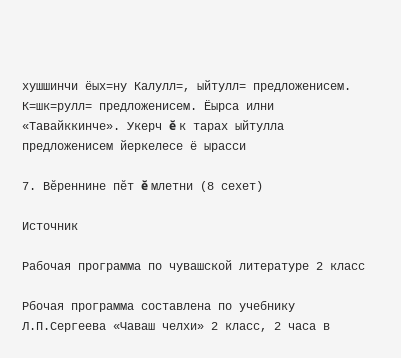хушшинчи ёых=ну Калулл=, ыйтулл= предложенисем. К=шк=рулл= предложенисем. Ёырса илни «Тавайккинче». Укерч ĕ к тарах ыйтулла предложенисем йеркелесе ё ырасси

7. Вĕреннине пĕт ĕ млетни (8 сехет)

Источник

Рабочая программа по чувашской литературе 2 класс

Рбочая программа составлена по учебнику Л.П.Сергеева «Чаваш челхи» 2 класс, 2 часа в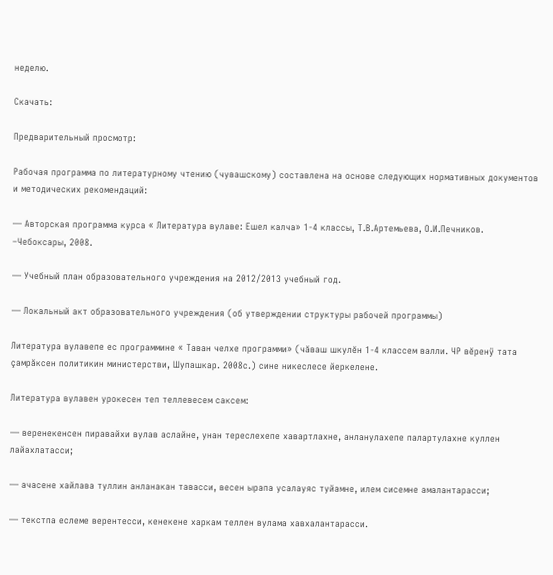неделю.

Скачать:

Предварительный просмотр:

Рабочая программа по литературному чтению (чувашскому) составлена на основе следующих нормативных документов и методических рекомендаций:

— Авторская программа курса « Литература вулаве: Ешел калча» 1-4 классы, Т.В.Артемьева, О.И.Печников. –Чебоксары, 2008.

— Учебный план образовательного учреждения на 2012/2013 учебный год.

— Локальный акт образовательного учреждения (об утверждении структуры рабочей программы)

Литература вулавепе ес программине « Таван челхе программи» (чăваш шкулĕн 1-4 классем валли. ЧР вĕренÿ тата çамрăксен политикин министерстви, Шупашкар. 2008с.) сине никеслесе йеркелене.

Литература вулавен урокесен теп теллевесем саксем:

— веренекенсен пиравайхи вулав аслайне, унан тереслехепе хавартлахне, анланулахепе палартулахне куллен лайахлатасси;

— ачасене хайлава туллин анланакан тавасси, весен ырапа усалауяс туйамне, илем сисемне амалантарасси;

— текстпа еслеме верентесси, кенекене харкам теллен вулама хавхалантарасси.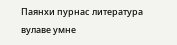Паянхи пурнас литература вулаве умне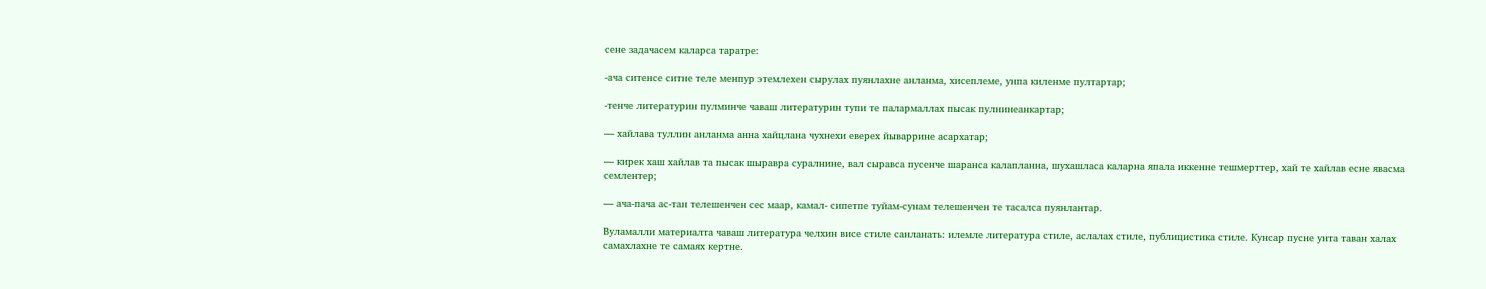сене задачасем каларса таратре:

-ача ситенсе ситне теле менпур этемлехен сырулах пуянлахне анланма, хисеплеме, унпа киленме пултартар;

-тенче литературин пулминче чаваш литературин тупи те палармаллах пысак пулнинеанкартар;

— хайлава туллин анланма анна хайцлана чухнехи еверех йываррине асархатар;

— кирек хаш хайлав та пысак шыравра суралнине, вал сыравса пусенче шаранса калапланна, шухашласа каларна япала иккенне тешмерттер, хай те хайлав есне явасма семлентер;

— ача-пача ас-тан телешенчен сес маар, камал- сипетпе туйам-сунам телешенчен те тасалса пуянлантар.

Вуламалли материалта чаваш литература челхин висе стиле санланать: илемле литература стиле, аслалах стиле, публицистика стиле. Кунсар пусне унта таван халах самахлахне те самаях кертне.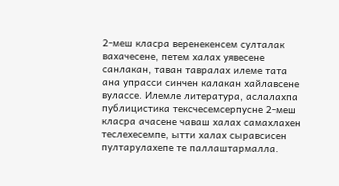2-меш класра веренекенсем султалак вахачесене, петем халах уявесене санлакан, таван тавралах илеме тата ана упрасси синчен калакан хайлавсене вулассе. Илемле литература, аслалахпа публицистика тексчесемсерпусне 2-меш класра ачасене чаваш халах самахлахен теслехесемпе, ытти халах сыравсисен пултарулахепе те паллаштармалла.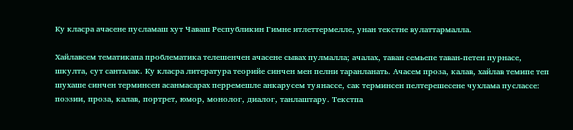Ку класра ачасене пусламаш хут Чаваш Республикин Гимне итлеттермелле, унан текстне вулаттармалла.

Хайлавсем тематикапа проблематика телешенчен ачасене сывах пулмалла; ачалах, таван семьепе таван-петен пурнасе, шкулта, сут санталак. Ку класра литература теорийе синчен мен пелни таранланать. Ачасем проза, калав, хайлав темипе теп шухаше синчен терминсен асанмасарах перремешле анкарусем туянассе, сак терминсен пелтерешесене чухлама пуслассе: поэзии, проза, калав, портрет, юмор, монолог, диалог, танлаштару. Текстпа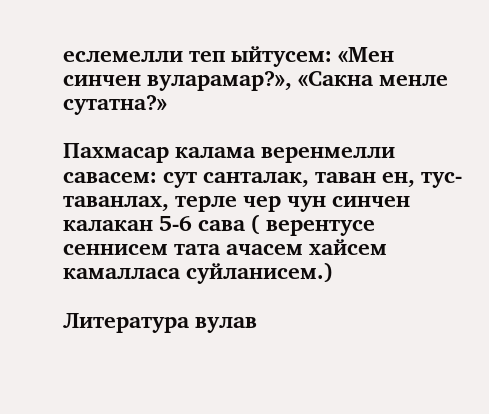еслемелли теп ыйтусем: «Мен синчен вуларамар?», «Сакна менле сутатна?»

Пахмасар калама веренмелли савасем: сут санталак, таван ен, тус- таванлах, терле чер чун синчен калакан 5-6 сава ( верентусе сеннисем тата ачасем хайсем камалласа суйланисем.)

Литература вулав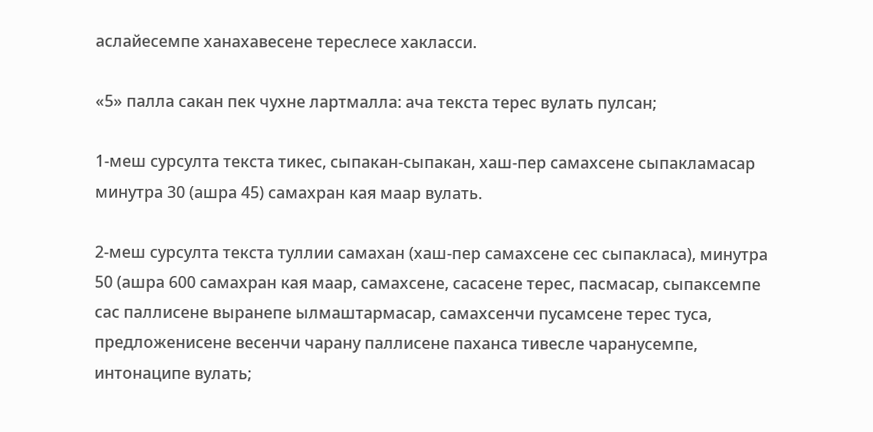аслайесемпе ханахавесене тереслесе хакласси.

«5» палла сакан пек чухне лартмалла: ача текста терес вулать пулсан;

1-меш сурсулта текста тикес, сыпакан-сыпакан, хаш-пер самахсене сыпакламасар минутра 30 (ашра 45) самахран кая маар вулать.

2-меш сурсулта текста туллии самахан (хаш-пер самахсене сес сыпакласа), минутра 50 (ашра 600 самахран кая маар, самахсене, сасасене терес, пасмасар, сыпаксемпе сас паллисене выранепе ылмаштармасар, самахсенчи пусамсене терес туса, предложенисене весенчи чарану паллисене паханса тивесле чаранусемпе, интонаципе вулать;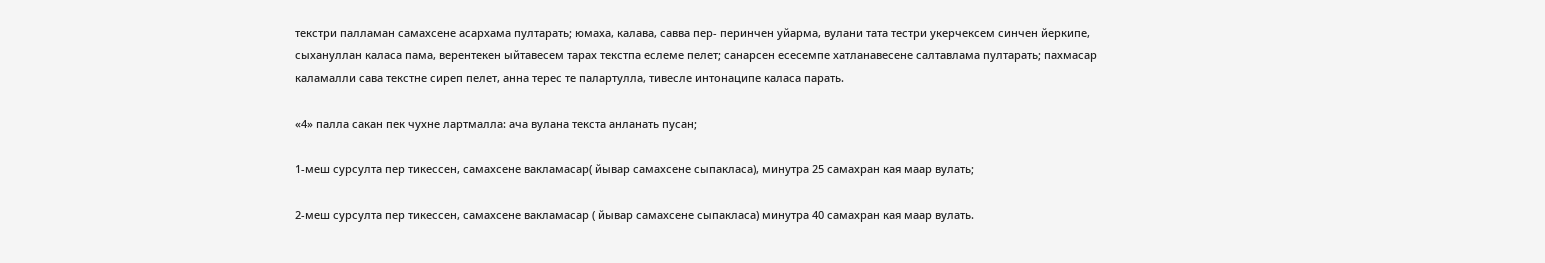текстри палламан самахсене асархама пултарать; юмаха, калава, савва пер- перинчен уйарма, вулани тата тестри укерчексем синчен йеркипе, сыхануллан каласа пама, верентекен ыйтавесем тарах текстпа еслеме пелет; санарсен есесемпе хатланавесене салтавлама пултарать; пахмасар каламалли сава текстне сиреп пелет, анна терес те палартулла, тивесле интонаципе каласа парать.

«4» палла сакан пек чухне лартмалла: ача вулана текста анланать пусан;

1-меш сурсулта пер тикессен, самахсене вакламасар( йывар самахсене сыпакласа), минутра 25 самахран кая маар вулать;

2-меш сурсулта пер тикессен, самахсене вакламасар ( йывар самахсене сыпакласа) минутра 40 самахран кая маар вулать.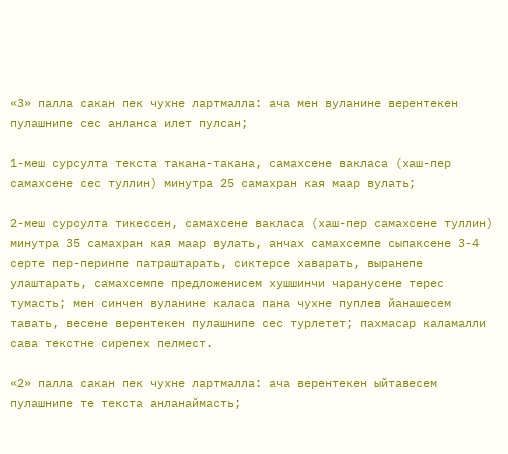«3» палла сакан пек чухне лартмалла: ача мен вуланине верентекен пулашнипе сес анланса илет пулсан;

1-меш сурсулта текста такана-такана, самахсене вакласа (хаш-пер самахсене сес туллин) минутра 25 самахран кая маар вулать;

2-меш сурсулта тикессен, самахсене вакласа (хаш-пер самахсене туллин) минутра 35 самахран кая маар вулать, анчах самахсемпе сыпаксене 3-4 серте пер-перинпе патраштарать, сиктерсе хаварать, выранепе улаштарать, самахсемпе предложенисем хушшинчи чаранусене терес тумасть; мен синчен вуланине каласа пана чухне пуплев йанашесем тавать, весене верентекен пулашнипе сес турлетет; пахмасар каламалли сава текстне сирепех пелмест.

«2» палла сакан пек чухне лартмалла: ача верентекен ыйтавесем пулашнипе те текста анланаймасть;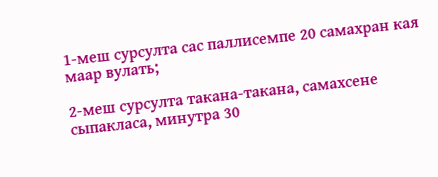1-меш сурсулта сас паллисемпе 20 самахран кая маар вулать;

2-меш сурсулта такана-такана, самахсене сыпакласа, минутра 30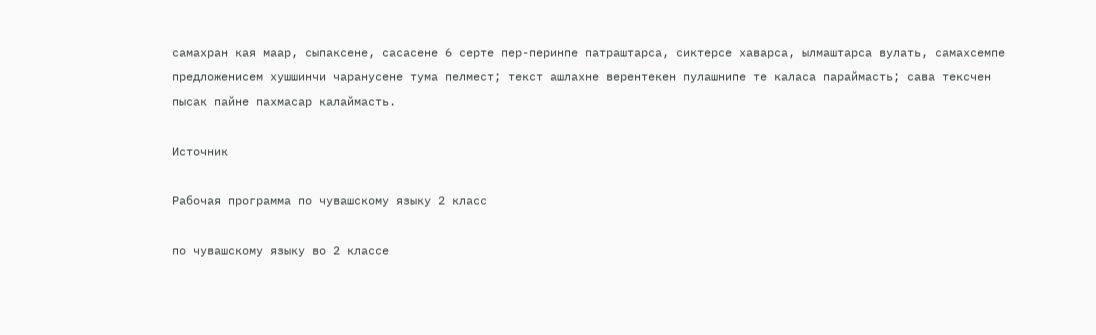самахран кая маар, сыпаксене, сасасене 6 серте пер-перинпе патраштарса, сиктерсе хаварса, ылмаштарса вулать, самахсемпе предложенисем хушшинчи чаранусене тума пелмест; текст ашлахне верентекен пулашнипе те каласа параймасть; сава тексчен пысак пайне пахмасар калаймасть.

Источник

Рабочая программа по чувашскому языку 2 класс

по чувашскому языку во 2 классе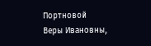Портновой Веры Ивановны,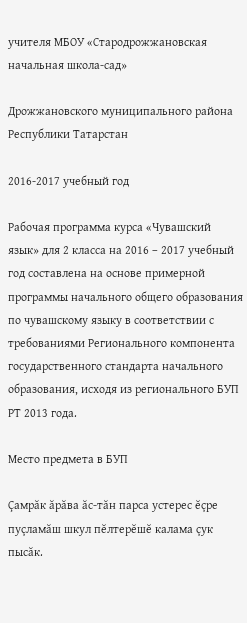учителя МБОУ «Стародрожжановская начальная школа-сад»

Дрожжановского муниципального района Республики Татарстан

2016-2017 учебный год

Рабочая программа курса «Чувашский язык» для 2 класса на 2016 – 2017 учебный год составлена на основе примерной программы начального общего образования по чувашскому языку в соответствии с требованиями Регионального компонента государственного стандарта начального образования, исходя из регионального БУП РТ 2013 года.

Место предмета в БУП

Çамрăк ăрăва ăс-тăн парса устерес ĕçре пуçламăш шкул пĕлтерĕшĕ калама çук пысăк.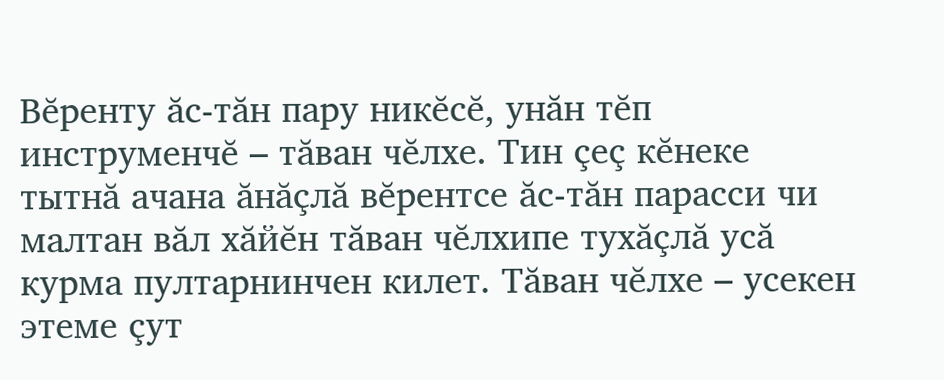Вĕренту ăс-тăн пару никĕсĕ, унăн тĕп инструменчĕ – тăван чĕлхе. Тин çеç кĕнеке тытнă ачана ăнăçлă вĕрентсе ăс-тăн парасси чи малтан вăл хăйĕн тăван чĕлхипе тухăçлă усă курма пултарнинчен килет. Тăван чĕлхе – усекен этеме çут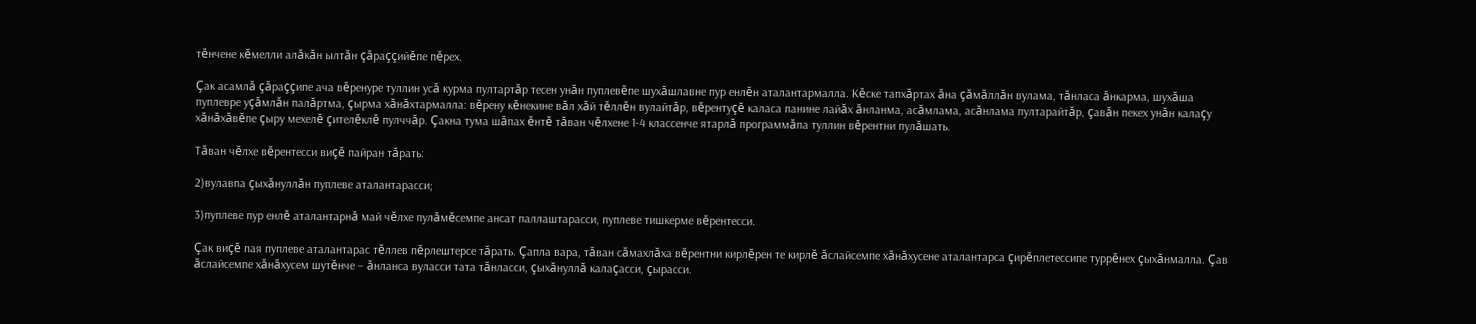тĕнчене кĕмелли алăкăн ылтăн çăраççийĕпе пĕрех.

Çак асамлă çăраççипе ача вĕренуре туллин усă курма пултартăр тесен унăн пуплевĕпе шухăшлавне пур енлĕн аталантармалла. Кĕске тапхăртах ăна çăмăллăн вулама, тăнласа ăнкарма, шухăша пуплевре уçăмлăн палăртма, çырма хăнăхтармалла: вĕрену кĕнекине вăл хăй тĕллĕн вулайтăр, вĕрентуçĕ каласа панине лайăх ăнланма, асăмлама, асăнлама пултарайтăр, çавăн пекех унăн калаçу хăнăхăвĕпе çыру мехелĕ çителĕклĕ пулччăр. Çакна тума шăпах ĕнтĕ тăван чĕлхене 1-4 классенче ятарлă программăпа туллин вĕрентни пулăшать.

Тăван чĕлхе вĕрентесси виçĕ пайран тăрать:

2)вулавпа çыхăнуллăн пуплеве аталантарасси;

3)пуплеве пур енлĕ аталантарнă май чĕлхе пулăмĕсемпе ансат паллаштарасси, пуплеве тишкерме вĕрентесси.

Çак виçĕ пая пуплеве аталантарас тĕллев пĕрлештерсе тăрать. Çапла вара, тăван сăмахлăха вĕрентни кирлĕрен те кирлĕ ăслайсемпе хăнăхусене аталантарса çирĕплетессипе туррĕнех çыхăнмалла. Çав ăслайсемпе хăнăхусем шутĕнче – ăнланса вуласси тата тăнласси, çыхăнуллă калаçасси, çырасси.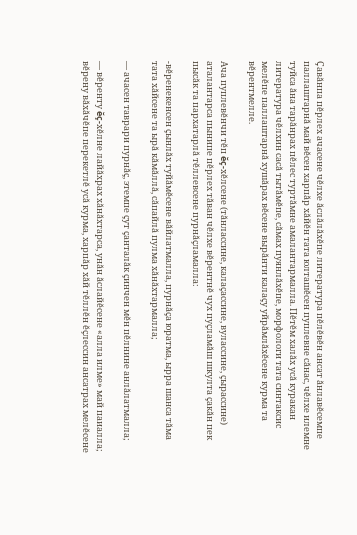Çавăнпа пĕрлех ачасене чĕлхе ăслăлăхĕпе литература пĕлĕвĕн ансат ăнлавĕсемпе паллаштарнă май вĕсен харпăр хăйĕн тата юлташĕсен пуплевне сăнас, чĕлхе илемне туйса ăна тарăнрах пĕлес туртăмне амалантармалла. Пĕтĕм халăх усă куракан литература чĕлхин сасă тытăмĕпе, сăмах пуянлăхĕпе, морфологи тата синтаксис мелĕпе паллаштарнă хушăрах вĕсене вырăнти калаçу уйрăмлăхĕсене курма та вĕрентмелле.

Ача пуплевĕнчи тĕп ĕç-хĕлсене (тăнлассине, калаçассине, вулассине, çырассине) аталантарса пынипе пĕрлех тăван чĕлхе вĕрентнĕ чух пуçламăш шкулта çакăн пек пысăк та пархатарлă тĕллевсене пурнăçламалла:

-вĕренекенсен çынлăх туйăмĕсене вăйлатмалла, пурнăçа юратма, ырра шанса тăма тата хăйсене та ырă кăмăллă, сăпайлă пулма хăнăхтармалла;

— ачасен таврари пурнăç, этемпе çут çанталăк çинчен мĕн пĕлнине анлăлатмалла;

— вĕренту ĕç-хĕлне лайăхрах хăнăхтарса, унăн ăслайĕсене «алла илме» май паиалла; вĕрену вăхăчĕпе перекетлĕ усă курма, харпăр хăй тĕллĕн ĕçлессин ансатрах мелĕсене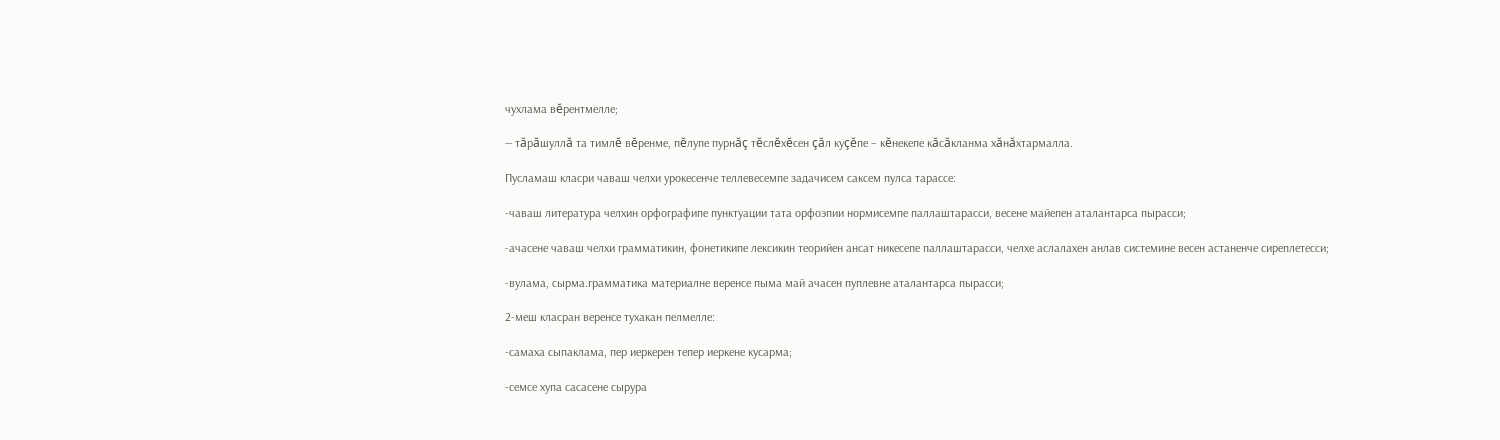чухлама вĕрентмелле;

— тăрăшуллă та тимлĕ вĕренме, пĕлупе пурнăç тĕслĕхĕсен çăл куçĕпе – кĕнекепе кăсăкланма хăнăхтармалла.

Пусламаш класри чаваш челхи урокесенче теллевесемпе задачисем саксем пулса тарассе:

-чаваш литература челхин орфографипе пунктуации тата орфоэпии нормисемпе паллаштарасси, весене майепен аталантарса пырасси;

-ачасене чаваш челхи грамматикин, фонетикипе лексикин теорийен ансат никесепе паллаштарасси, челхе аслалахен анлав системине весен астаненче сиреплетесси;

-вулама, сырма.грамматика материалне веренсе пыма май ачасен пуплевне аталантарса пырасси;

2-меш класран веренсе тухакан пелмелле:

-самаха сыпаклама, пер иеркерен тепер иеркене кусарма;

-семсе хупа сасасене сырура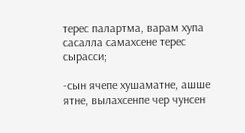терес палартма, варам хупа сасалла самахсене терес сырасси;

-сын ячепе хушаматне, ашше ятне, вылахсенпе чер чунсен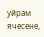уйрам ячесене,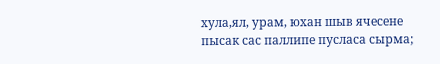хула,ял, урам, юхан шыв ячесене пысак сас паллипе пусласа сырма;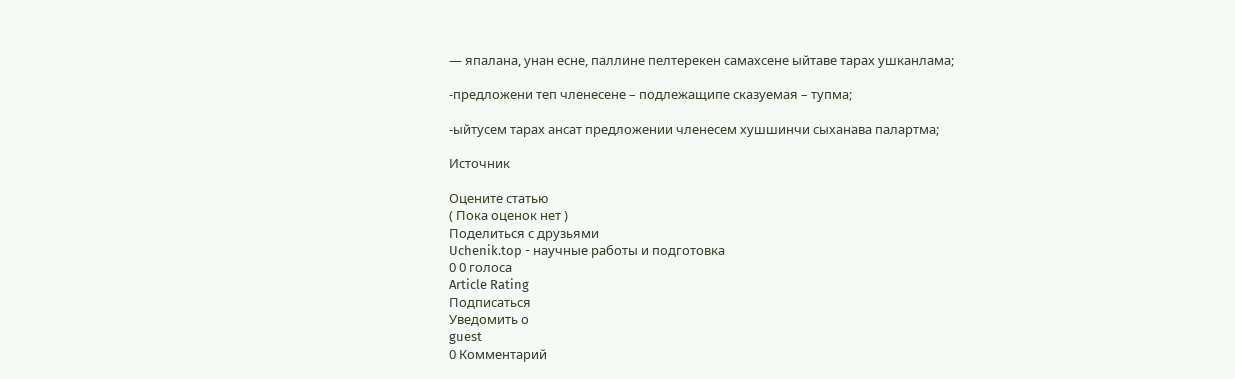— япалана, унан есне, паллине пелтерекен самахсене ыйтаве тарах ушканлама;

-предложени теп членесене – подлежащипе сказуемая – тупма;

-ыйтусем тарах ансат предложении членесем хушшинчи сыханава палартма;

Источник

Оцените статью
( Пока оценок нет )
Поделиться с друзьями
Uchenik.top - научные работы и подготовка
0 0 голоса
Article Rating
Подписаться
Уведомить о
guest
0 Комментарий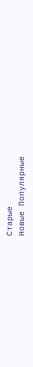Старые
Новые Популярные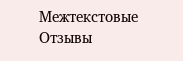Межтекстовые Отзывы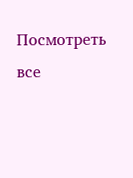Посмотреть все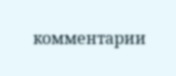комментарии